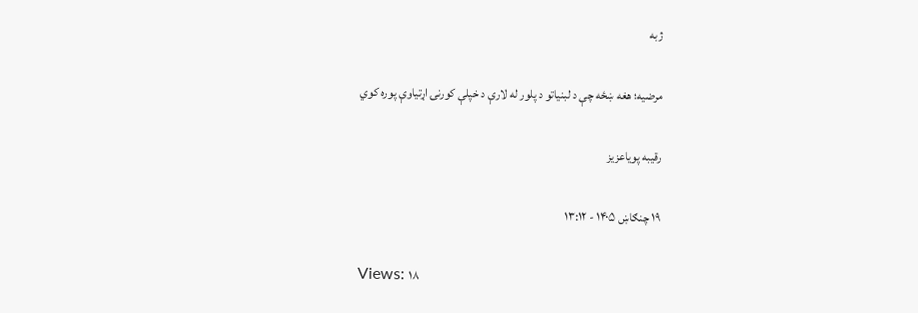ژبه

مرضیه؛ هغه ښځه چې د لبنیاتو د پلور له لارې د خپلې کورنۍ اړتياوې پوره کوي

رقیبه پویاعزیز

۱۹ چنګاښ ۱۴۰۵ - ۱۳:۱۲

Views: ۱۸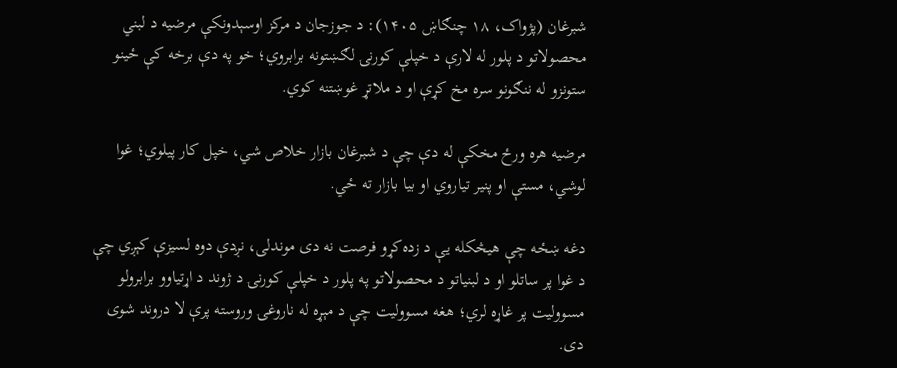شبرغان (پژواک، ۱۸ چنګاښ ۱۴۰۵): د جوزجان د مرکز اوسېدونکې مرضیه د لبني محصولاتو د پلور له لارې د خپلې کورنۍ لګښتونه برابروي؛ خو په دې برخه کې ځينو ستونزو له ننګونو سره مخ کړې او د ملاتړ غوښتنه کوي.

مرضیه هره ورځ مخکې له دې چې د شبرغان بازار خلاص شي، خپل کار پیلوي؛ غوا لوشي، مستې او پنیر تیاروي او بیا بازار ته ځي.

دغه ښځه چې هيڅکله یې د زده‌کړو فرصت نه دی موندلی، نږدې دوه لسیزې کېږي چې د غوا پر ساتلو او د لبنیاتو د محصولاتو په پلور د خپلې کورنۍ د ژوند د اړتیاوو برابرولو مسوولیت پر غاړه لري؛ هغه مسوولیت چې د مېړه له ناروغۍ وروسته پرې لا دروند شوی دی.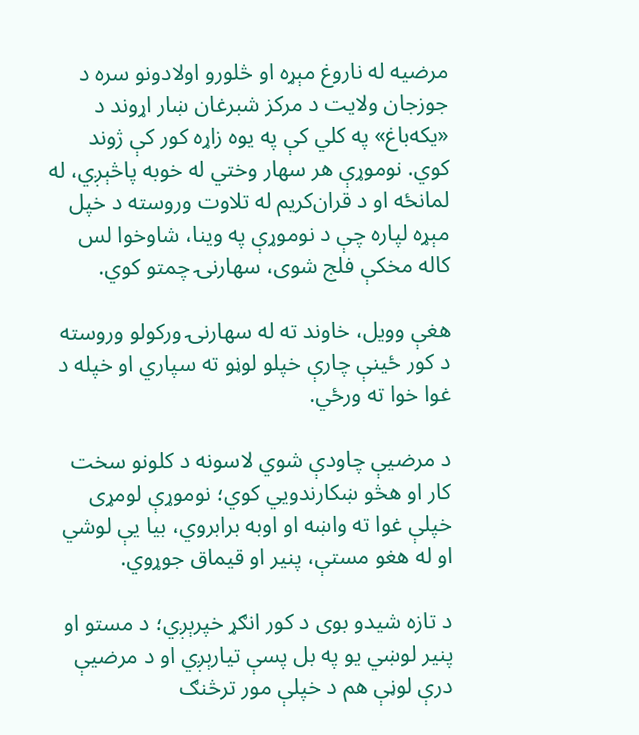مرضیه له ناروغ مېړه او څلورو اولادونو سره د جوزجان ولایت د مرکز شبرغان ښار اړوند د «یکه‌باغ» په کلي کې په یوه زاړه کور کې ژوند کوي. نوموړې هر سهار وختي له خوبه پاڅېږي، له لمانځه او د قران‌کریم له تلاوت وروسته د خپل مېړه لپاره چې د نوموړې په وینا، شاوخوا لس کاله مخکې فلج شوی، سهارنۍ چمتو کوي.

هغې وویل، خاوند ته له سهارنۍ ورکولو وروسته د کور ځینې چارې خپلو لوڼو ته سپاري او خپله د غوا خوا ته ورځي.

د مرضیې چاودې شوي لاسونه د کلونو سخت کار او هڅو ښکارندویي کوي؛ نوموړې لومړی خپلې غوا ته واښه او اوبه برابروي، بیا یې لوشي او له هغو مستې، پنیر او قیماق جوړوي.

د تازه شیدو بوی د کور انګړ خپرېږي؛ د مستو او پنیر لوښي یو په بل پسې تیارېږي او د مرضیې درې لوڼې هم د خپلې مور ترڅنګ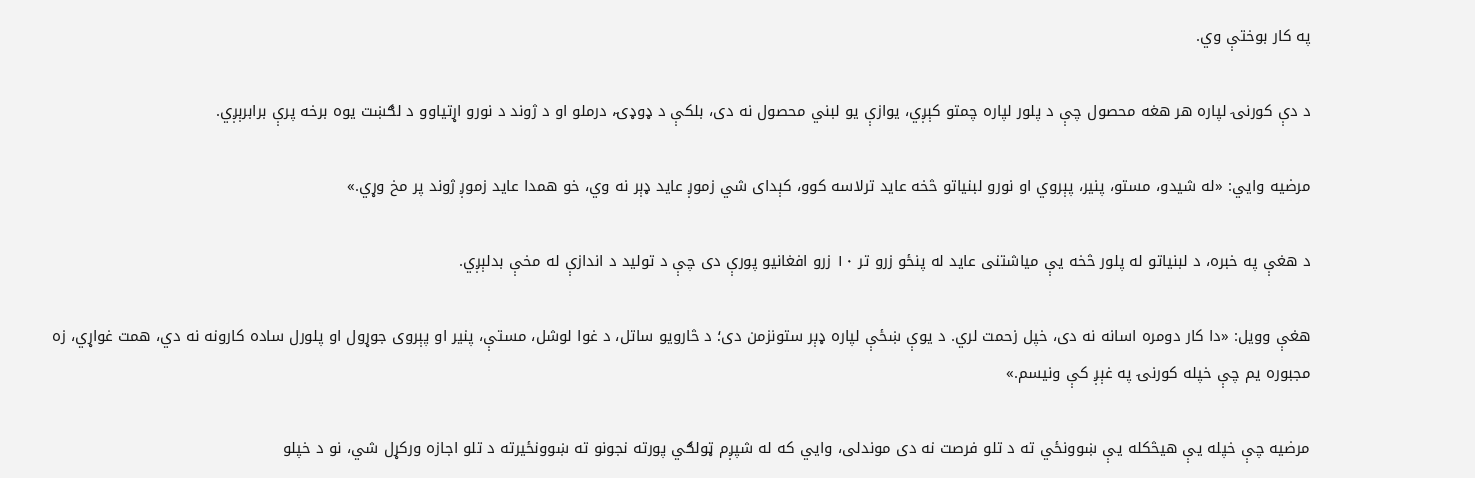په کار بوختې وي.

د دې کورنۍ لپاره هر هغه محصول چې د پلور لپاره چمتو کېږي، یوازې یو لبني محصول نه دی، بلکې د ډوډۍ، درملو او د ژوند د نورو اړتیاوو د لګښت یوه برخه پرې برابرېږي.

مرضیه وايي: «له شیدو، مستو، پنیر، پېروي او نورو لبنیاتو څخه عاید ترلاسه کوو، کېدای شي زموږ عاید ډېر نه وي، خو همدا عاید زموږ ژوند پر مخ وړي.»

د هغې په خبره، د لبنیاتو له پلور څخه یې میاشتنی عاید له پنځو زرو تر ۱۰ زرو افغانیو پورې دی چې د تولید د اندازې له مخې بدلېږي.

هغې وویل: «دا کار دومره اسانه نه دی، خپل زحمت لري. د یوې ښځې لپاره ډېر ستونزمن دی؛ د څارويو ساتل، د غوا لوشل، مستې، پنیر او پېروی جوړول او پلورل ساده کارونه نه دي، همت غواړي، زه مجبوره یم چې خپله کورنۍ په غېږ کې ونیسم.»

مرضیه چې خپله یې هيڅکله يې ښوونځي ته د تلو فرصت نه دی موندلی، وايي که له شپږم ټولګي پورته نجونو ته ښوونځيرته د تلو اجازه ورکړل شي، نو د خپلو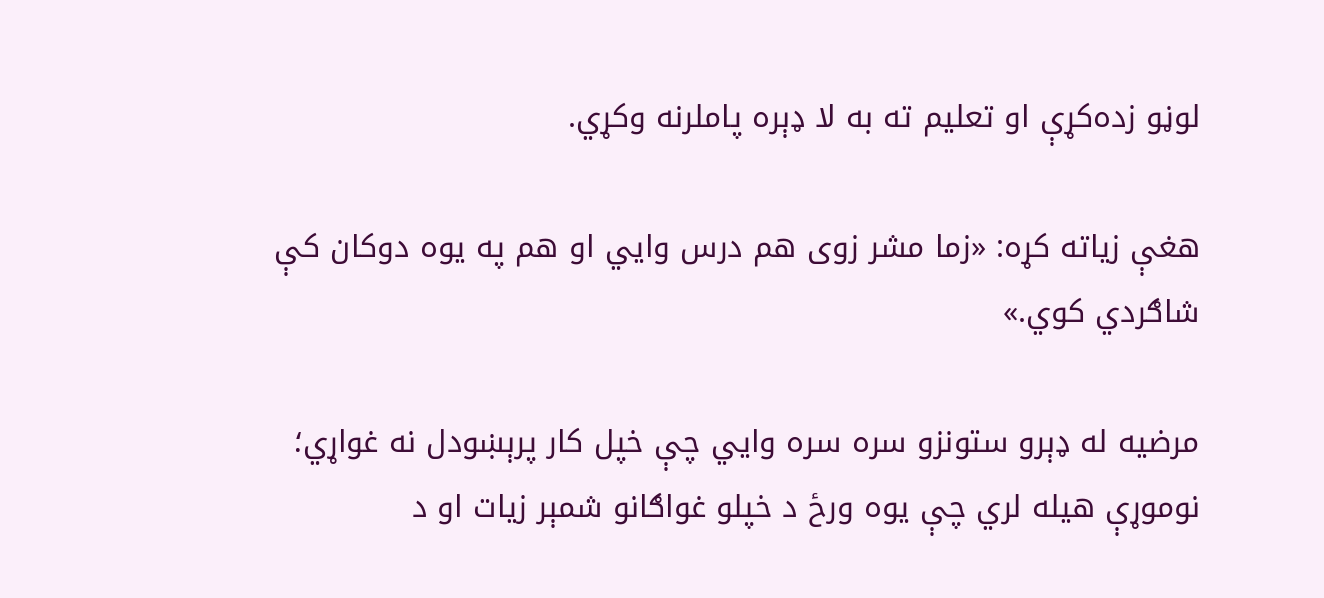لوڼو زده‌کړې او تعلیم ته به لا ډېره پاملرنه وکړي.

هغې زیاته کړه: «زما مشر زوی هم درس وايي او هم په یوه دوکان کې شاګردي کوي.»

مرضیه له ډېرو ستونزو سره سره وايي چې خپل کار پرېښودل نه غواړي؛ نوموړې هیله لري چې یوه ورځ د خپلو غواګانو شمېر زیات او د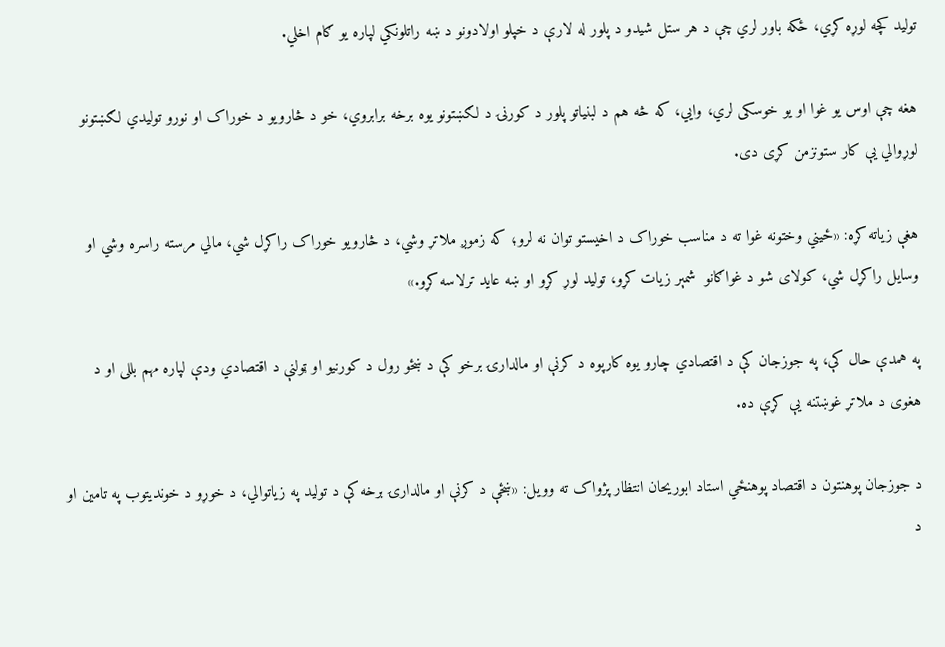تولید کچه لوړه کړي، ځکه باور لري چې د هر ستل شيدو د پلور له لارې د خپلو اولادونو د ښه راتلونکي لپاره یو ګام اخلي.

هغه چې اوس یو غوا او یو خوسکی لري، وايي، که څه هم د لبنیاتو پلور د کورنۍ د لګښتونو یوه برخه برابروي، خو د څارويو د خوراک او نورو تولیدي لګښتونو لوړوالي یې کار ستونزمن کړی دی.

هغې زیاته کړه: «ځیني‌ وختونه غوا ته د مناسب خوراک د اخیستو توان نه لرو؛ که زموږ ملاتړ وشي، د څارويو خوراک راکړل شي، مالي مرسته راسره وشي او وسایل راکړل شي، کولای شو د غواګانو  شمېر زیات کړو، تولید لوړ کړو او ښه عاید ترلاسه کړو.»

په همدې حال کې، په جوزجان کې د اقتصادي چارو یوه کارپوه د کرنې او مالدارۍ برخو کې د ښځو رول د کورنیو او ټولنې د اقتصادي ودې لپاره مهم بللی او د هغوی د ملاتړ غوښتنه یې کړې ده.

د جوزجان پوهنتون د اقتصاد پوهنځي استاد ابوریحان انتظار پژواک ته وویل: «ښځې د کرنې او مالدارۍ برخه کې د تولید په زیاتوالي، د خوړو د خوندیتوب په تامین او د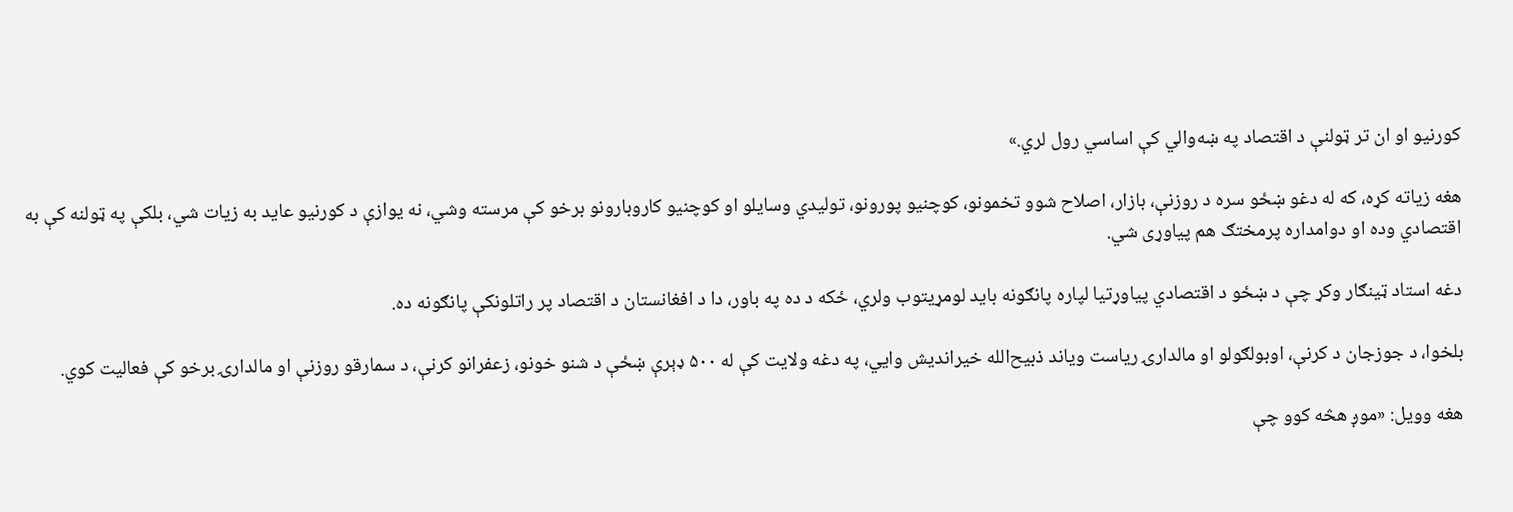کورنیو او ان تر ټولنې د اقتصاد په ښه‌والي کې اساسي رول لري.»

هغه زیاته کړه، که له دغو ښځو سره د روزنې، بازار، اصلاح شوو تخمونو، کوچنیو پورونو، تولیدي وسایلو او کوچنیو کاروبارونو برخو کې مرسته وشي، نه یوازې د کورنیو عاید به زیات شي، بلکې په ټولنه کې به اقتصادي وده او دوامداره پرمختګ هم پیاوړی شي.

دغه استاد ټینګار وکړ چې د ښځو د اقتصادي پیاوړتیا لپاره پانګونه باید لومړیتوب ولري، ځکه د ده په باور، دا د افغانستان د اقتصاد پر راتلونکې پانګونه ده.

بلخوا، د جوزجان د کرنې، اوبولګولو او مالدارۍ ریاست ویاند ذبیح‌الله خیراندیش وايي، په دغه ولایت کې له ۵۰۰ ډېرې ښځې د شنو خونو، زعفرانو کرنې، د سمارقو روزنې او مالدارۍ برخو کې فعالیت کوي.

هغه وویل: «موږ هڅه کوو چې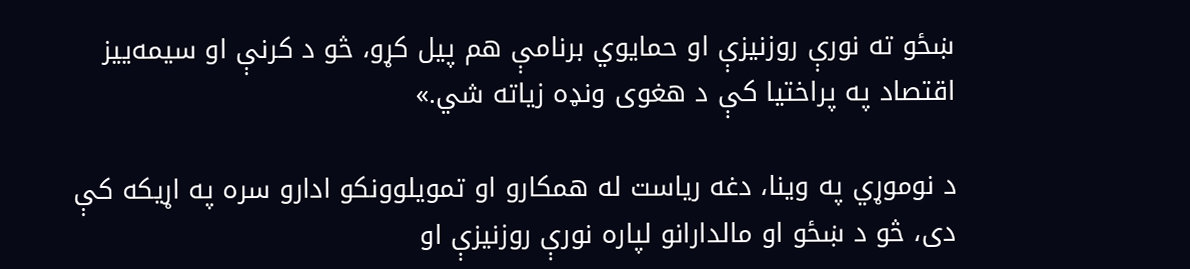ښځو ته نورې روزنیزې او حمایوي برنامې هم پیل کړو، څو د کرنې او سیمه‌ییز اقتصاد په پراختیا کې د هغوی ونډه زیاته شي.»

د نوموړي په وینا، دغه ریاست له همکارو او تمویلوونکو ادارو سره په اړیکه کې دی، څو د ښځو او مالدارانو لپاره نورې روزنیزې او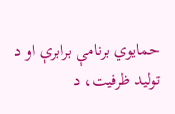حمایوي برنامې برابرې او د تولید ظرفیت، د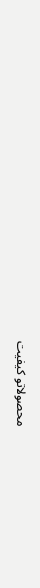محصولاتو کیفیت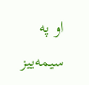او په سیمه‌ییز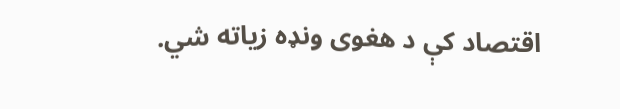اقتصاد کې د هغوی ونډه زیاته شي.